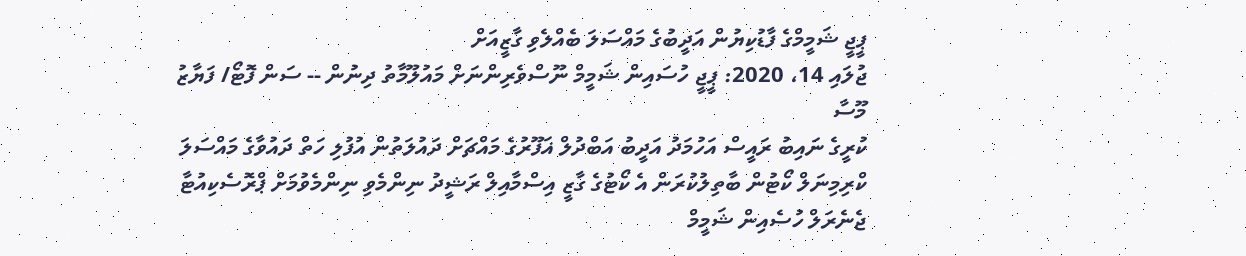ޕީޖީ ޝަމީމްގެ ފާޑުކިޔުން އަދީބުގެ މައްސަލަ ބެއްލެވި ގާޒީއަށް
ޖުލައި 14، 2020: ޕީޖީ ހުސައިން ޝަމީމް ނޫސްވެރިންނަށް މައުލޫމާތު ދިނުން -- ސަން ފޮޓޯ/ ފަޔާޒު މޫސާ
ކުރީގެ ނައިބު ރައީސް އަހުމަދު އަދީބު އަބްދުލް ޣަފޫރުގެ މައްޗަށް ދައުލަތުން އުފުލި ހަތް ދައުވާގެ މައްސަލަ ކްރިމިނަލް ކޯޓުން ބާތިލުކުރަން އެ ކޯޓުގެ ގާޒީ އިސްމާއިލް ރަޝީދު ނިންމެވި ނިންމެވުމަށް ޕްރޮސެކިއުޓާ ޖެނެރަލް ހުސެއިން ޝަމީމް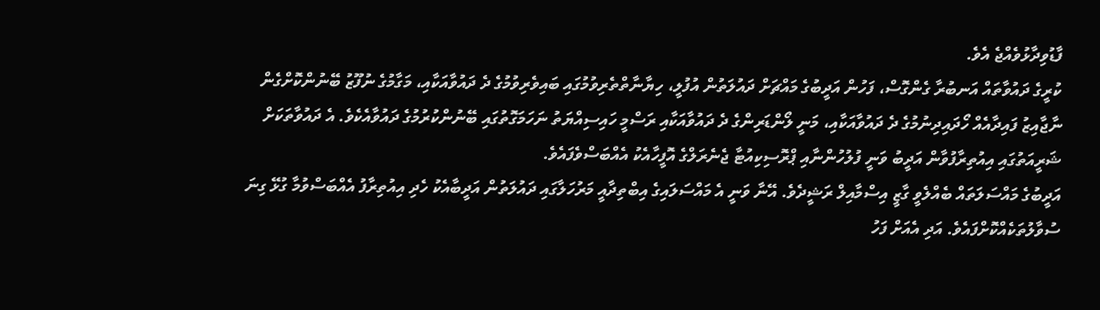ފާޑުވިދާޅުވެއްޖެ އެވެ.
ކުރީގެ ދައުވާތައް އަނބުރާ ގެންގޮސް، ފަހުން އަދީބުގެ މައްޗަށް ދައުލަތުން އުފުލީ، ހިޔާނާތްތެރިވުމުގައި ބައިވެރިވުމުގެ ދެ ދައުވާއަކާއި، މަގާމުގެ ނުފޫޒު ބޭނުންކޮށްގެން ނާޖާއިޒު ފައިދާއެއް ހޯދައިދިނުމުގެ ދެ ދައުވާއަކާއި، މަނީ ލޯންޑަރިންގެ ދެ ދައުވާއަކާއި ރަސްމީ ހައިސިއްޔަތު ނަހަމަގޮތުގައި ބޭނުންކުރުމުގެ ދައުވާއެކެވެ. އެ ދައުވާތަކަށް ޝަރީއަތުގައި އިއުތިރާފުވާން އަދީބު ވަނީ ފުލުހުންނާއި ޕްރޮސިކިއުޓާ ޖެނެރަލްގެ އޮފީހާއެކު އެއްބަސްވެފައެވެ.
އަދީބުގެ މައްސަލަތައް ބެއްލެވީ ގާޒީ އިސްމާއިލް ރަޝީދެވެ. އޭނާ ވަނީ އެ މައްސަލައިގެ އިބްތިދާއީ މަރުހަލާގައި ދައުލަތުން އަދީބާއެކު ހެދި އިއުތިރާފު އެއްބަސްވުމާ ގުޅޭ ގިނަ ސުވާލުތަކެއްކޮށްފައެވެ. އަދި އެއަށް ފަހު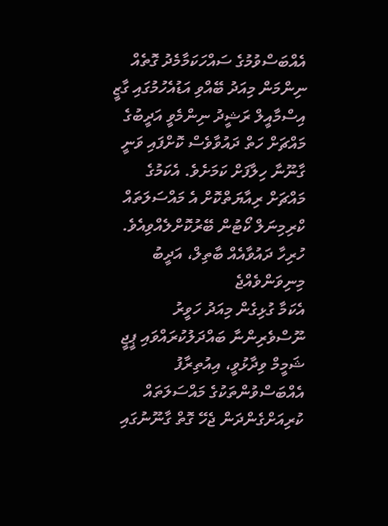އެއްބަސްވުމުގެ ސައްހަކަމާމެދު ގޮތެއް ނިންމަން މިއަދު ބޭއްވި އަޑުއެހުމުގައި ގާޒީ އިސްމާއީލް ރަޝީދު ނިންމެވީ އަދީބުގެ މައްޗަށް ހަތް ދައުވާވެސް ކޮށްފައި ވަނީ ގާނޫނާ ހިލާފަށް ކަމަށެވެ. އެކަމުގެ މައްޗަށް ރިއާޔަތްކޮށް އެ މައްސަލަތައް ކްރިމިނަލް ކޯޓުން ބޭރުކޮށްލެއްވިއެވެ.
ހުރިހާ ދައުވާއެއް ބާތިލް، އަދީބު މިނިވަންވެއްޖެ
އެކަމާ ގުޅިގެން މިއަދު ހަވީރު ނޫސްވެރިންނާ ބައްދަލުކުރައްވައި ޕީޖީ ޝަމީމް ވިދާޅުވީ، އިއުތިރާފު އެއްބަސްވުންތަކުގެ މައްސަލަތައް ކުރިއަށްގެންދަން ޖެހޭ ގޮތް ގާނޫނުގައި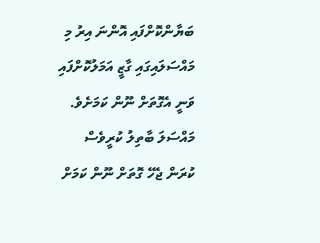ބަޔާންކޮށްފައި އޮންނަ އިރު މި މައްސަލައިގައި ގާޒީ އަމަލުކޮށްފައި ވަނީ އެގޮތަށް ނޫން ކަމަށެވެ. މައްސަލަ ބާތިލު ކުރީވެސް ކުރަން ޖެހޭ ގޮތަށް ނޫން ކަމަށް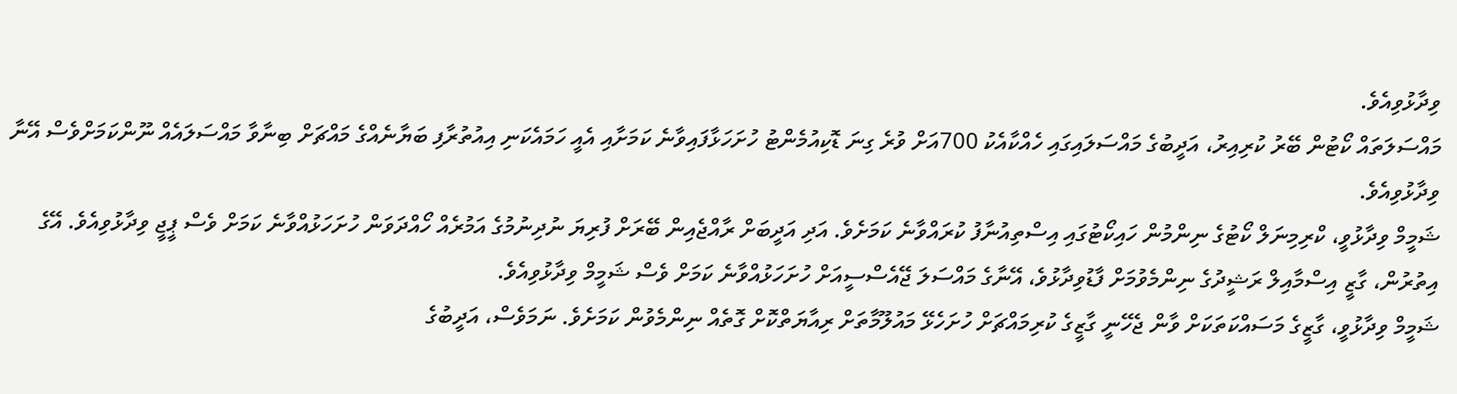ވިދާޅުވިއެވެ.
މައްސަލަތައް ކޯޓުން ބޭރު ކުރިއިރު، އަދީބުގެ މައްސަލައިގައި ހެއްކާއެކު 700އަށް ވުރެ ގިނަ ޑޮކިއުމެންޓު ހުށަހަޅާފައިވާނެ ކަމަށާއި އެއީ ހަމައެކަނި އިއުތުރާފި ބަޔާނެއްގެ މައްޗަށް ބިނާވާ މައްސަލައެއް ނޫންކަމަށްވެސް އޭނާ ވިދާޅުވިއެވެ.
ޝަމީމް ވިދާޅުވީ، ކްރިމިނަލް ކޯޓުގެ ނިންމުން ހައިކޯޓުގައި އިސްތިއުނާފު ކުރައްވާނެ ކަމަށެވެ. އަދި އަދީބަށް ރާއްޖެއިން ބޭރަށް ފުރިޔަ ނުދިނުމުގެ އަމުރެއް ހޯއްދަވަން ހުށަހަޅުއްވާނެ ކަމަށް ވެސް ޕީޖީ ވިދާޅުވިއެވެ. އޭގެ އިތުރުން، ގާޒީ އިސްމާއިލް ރަޝީދުގެ ނިންމެވުމަށް ފާޑުވިދާޅުވެ، އޭނާގެ މައްސަލަ ޖޭއެސްސީއަށް ހުށަހަޅުއްވާނެ ކަމަށް ވެސް ޝަމީމް ވިދާޅުވިއެވެ.
ޝަމީމް ވިދާޅުވީ، ގާޒީގެ މަސައްކަތަކަށް ވާން ޖެހޭނީ ގާޒީގެ ކުރިމައްޗަށް ހުށަހެޅޭ މައުލޫމާތަށް ރިއާޔަތްކޮށް ގޮތެއް ނިންމެވުން ކަމަށެވެ. ނަމަވެސް، އަދީބުގެ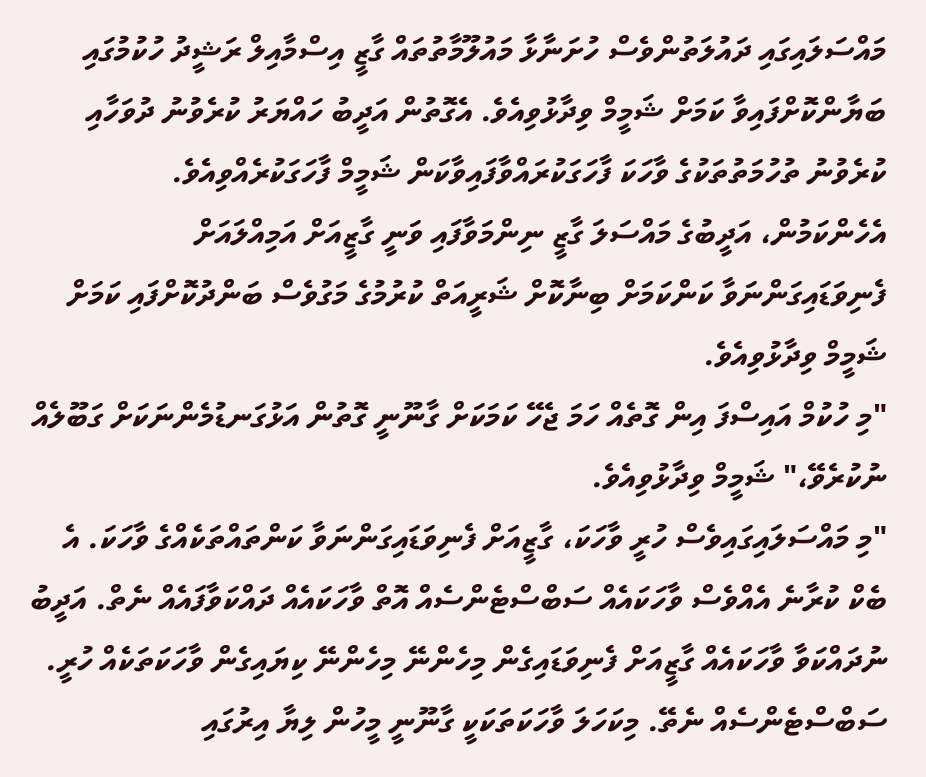މައްސަލައިގައި ދައުލަތުންވެސް ހުށަނާޅާ މައުލޫމާތުތައް ގާޒީ އިސްމާއިލް ރަޝީދު ހުކުމުގައި ބަޔާންކޮށްފައިވާ ކަމަށް ޝަމީމް ވިދާޅުވިއެވެ. އެގޮތުން އަދީބު ހައްޔަރު ކުރެވުނު ދުވަހާއި ކުރެވުނު ތުހުމަތުތަކުގެ ވާހަކަ ފާހަގަކުރައްވާފައިވާކަން ޝަމީމް ފާހަގަކުރެއްވިއެވެ.
އެހެންކަމުން، އަދީބުގެ މައްސަލަ ގާޒީ ނިންމަވާފައި ވަނީ ގާޒީއަށް އަމިއްލައަށް ފެނިވަޑައިގަންނަވާ ކަންކަމަށް ބިނާކޮށް ޝަރީއަތް ކުރުމުގެ މަގުވެސް ބަންދުކޮށްފައި ކަމަށް ޝަމީމް ވިދާޅުވިއެވެ.
"މި ހުކުމް އައިސްފަ އިން ގޮތެއް ހަމަ ޖެހޭ ކަމަކަށް ގާނޫނީ ގޮތުން އަޅުގަނޑުމެންނަކަށް ގަބޫލެއް ނުކުރެވޭ،" ޝަމީމް ވިދާޅުވިއެވެ.
"މި މައްސަލައިގައިވެސް ހުރީ ވާހަކަ، ގާޒީއަށް ފެނިވަޑައިގަންނަވާ ކަންތައްތަކެއްގެ ވާހަކަ. އެ ބެކް ކުރާނެ އެއްވެސް ވާހަކައެއް ސަބްސްޓެންސެއް އޮތް ވާހަކައެއް ދައްކަވާފައެއް ނެތް. އަދީބު ނުދައްކަވާ ވާހަކައެއް ގާޒީއަށް ފެނިވަޑައިގެން މިހެންނޭ މިހެންނޭ ކިޔައިގެން ވާހަކަތަކެއް ހުރީ. ސަބްސްޓެންސެއް ނެތޭ. މިކަހަލަ ވާހަކަތަކަކީ ގާނޫނީ މީހުން ލިޔާ އިރުގައި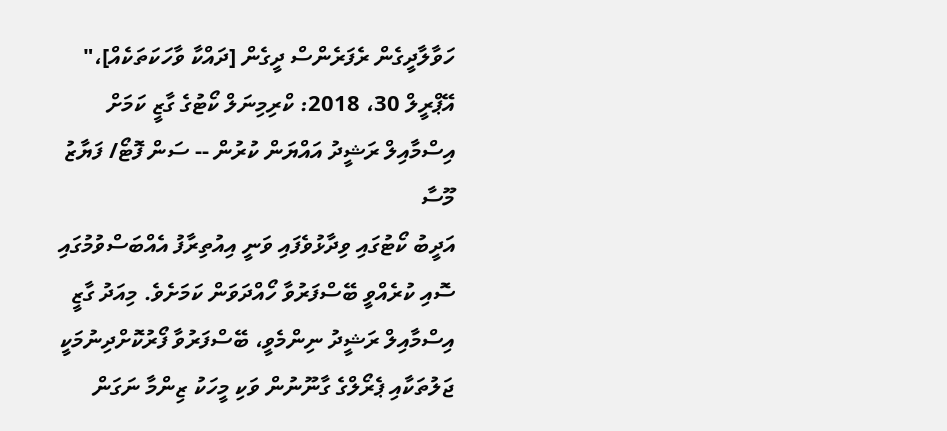ހަވާލާދީގެން ރެފަރެންސް ދީގެން [ދައްކާ ވާހަކަތަކެއް]،"
އޭޕްރީލް 30، 2018: ކްރިމިނަލް ކޯޓުގެ ގާޒީ ކަމަށް އިސްމާއިލް ރަޝީދު އައްޔަން ކުރުން -- ސަން ފޮޓޯ/ ފަޔާޒު މޫސާ
އަދީބު ކޯޓުގައި ވިދާޅުވެފައި ވަނީ އިއުތިރާފު އެއްބަސްވުމުގައި ސޮއި ކުރެއްވީ ބޭސްފަރުވާ ހޯއްދަވަން ކަމަށެވެ. މިއަދު ގާޒީ އިސްމާއިލް ރަޝީދު ނިންމެވީ، ބޭސްފަރުވާ ފޯރުކޮށްދިނުމަކީ ޖަލުތަކާއި ޕެރޯލްގެ ގާނޫނުން ވަކި މީހަކު ޒިންމާ ނަގަން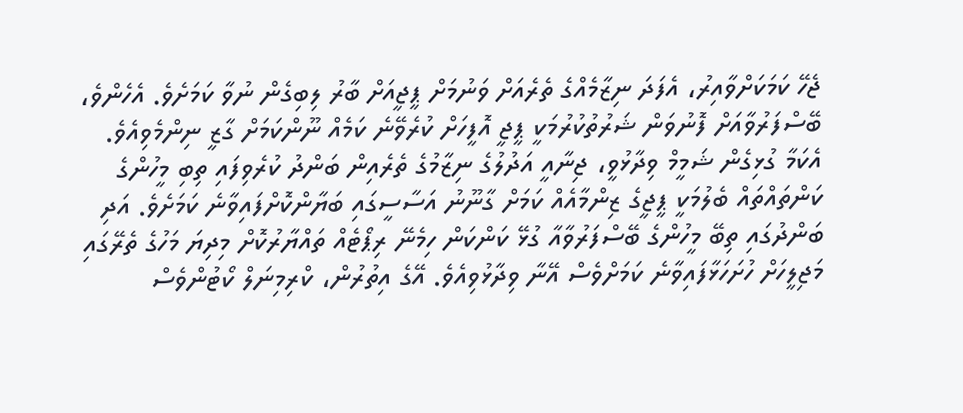ޖެހޭ ކަމަކަށްވާއިރު، އެފަދަ ނިޒާމެއްގެ ތެރެއަށް ވަނުމަށް ޕީޖީއަށް ބާރު ލިބިގެން ނުވާ ކަމަށެވެ. އެހެންވެ، ބޭސްފަރުވާއަށް ފޮނުވަން ޝަރުތުކުރުމަކީ ޕީޖީ އޮފީހަށް ކުރެވޭނެ ކަމެއް ނޫންކަމަށް ގާޒީ ނިންމެވިއެވެ.
އެކަމާ ގުޅިގެން ޝަމީމް ވިދާޅުވީ، ޖިނާއީ އަދުލުގެ ނިޒާމުގެ ތެރެއިން ބަންދު ކުރެވިފައި ތިބި މީހުންގެ ކަންތައްތައް ބެލުމަކީ ޕީޖީގެ ޒިންމާއެއް ކަމަށް ގާނޫނު އަސާސީގައި ބަޔާންކޮށްފައިވާނެ ކަމަށެވެ. އަދި ބަންދުގައި ތިބޭ މީހުންގެ ބޭސްފަރުވާއާ ގުޅޭ ކަންކަން ހިމެނޭ ރިޕޯޓެއް ތައްޔާރުކޮށް މިދިޔަ މަހުގެ ތެރޭގައި މަޖިލީހަށް ހުށަހަޅާފައިވާނެ ކަމަށްވެސް އޭނާ ވިދާޅުވިއެވެ. އޭގެ އިތުރުން، ކްރިމިނަލް ކޯޓުންވެސް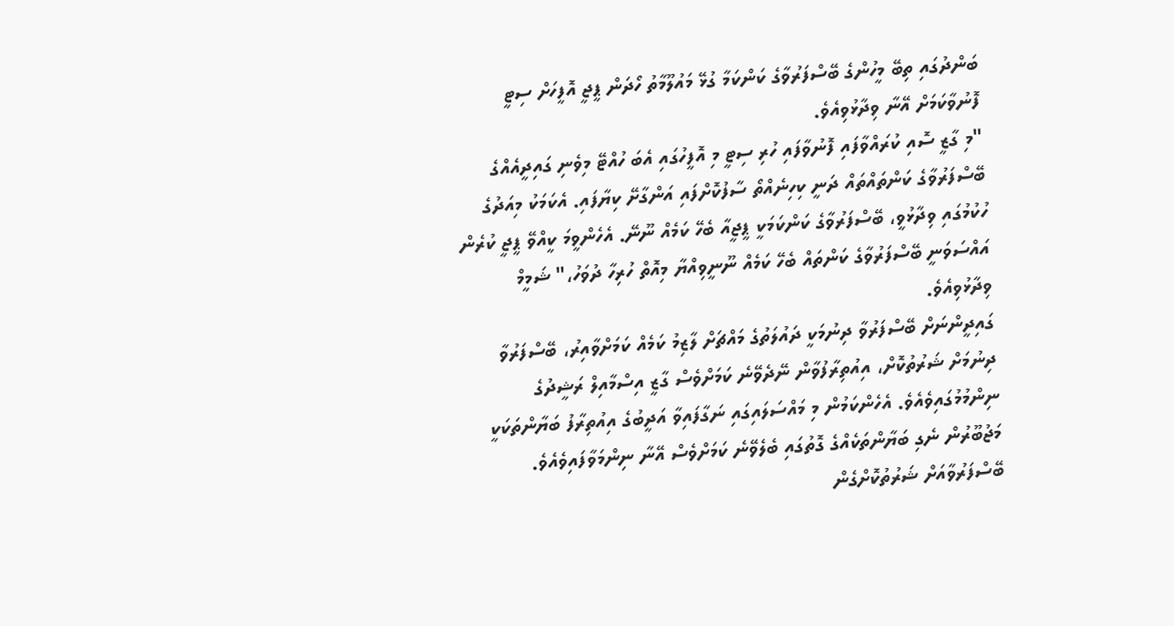ބަންދުގައި ތިބޭ މީހުންގެ ބޭސްފަރުވާގެ ކަންކަމާ ގުޅޭ މައުލޫމާތު ހޯދަން ޕީޖީ އޮފީހަށް ސިޓީ ފޮނުވާކަމަށް އޭނާ ވިދާޅުވިއެވެ.
"މި ގާޒީ ސޮއި ކުރައްވާފައި ފޮނުވާފައި ހުރި ސިޓީ މި އޮފީހުގައި އެބަ ހުއްޓޭ މިވެނި ގައިދީއެއްގެ ބޭސްފަރުވާގެ ކަންތައްތައް ދަނީ ކިހިނެއްތޯ ސާފުކޮށްފައި އަންގާށޭ ކިޔާފައި. އެކަމަކު މިއަދުގެ ހުކުމުގައި ވިދާޅުވީ، ބޭސްފަރުވާގެ ކަންކަމަކީ ޕީޖީއާ ބެހޭ ކަމެއް ނޫނޭ. އެހެންވީމަ ކީއްވޭ ޕީޖީ ކުރެން އައްސަވަނީ ބޭސްފަރުވާގެ ކަންތައް ބެހޭ ކަމެއް ނޫނީވިއްޔާ މިއޮތް ހުރިހާ ދުވަހު،" ޝަމީމް ވިދާޅުވިއެވެ.
ގައިދީންނަށް ބޭސްފަރުވާ ދިނުމަކީ ދައުލަތުގެ މައްޗަށް ލާޒިމު ކަމެއް ކަމަށްވާއިރު، ބޭސްފަރުވާ ދިނުމަށް ޝަރުތުކޮށް، އިއުތިރާފުވާން ނޭދެވޭނެ ކަމަށްވެސް ގާޒީ އިސްމާއިލް ރަޝީދުގެ ނިންމުމުގައިވެއެވެ. އެހެންކަމުން މި މައްސަލައިގައި ނަގާފައިވާ އަދީބުގެ އިއުތިރާފު ބަޔާންތަކަކީ މަޖުބޫރުން ނެގި ބަޔާންތަކެއްގެ ގޮތުގައި ބެލެވޭނެ ކަމަށްވެސް އޭނާ ނިންމަވާފައިވެއެވެ. ބޭސްފަރުވާއަށް ޝަރުތުކޮށްގެން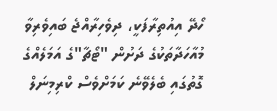ހޯދޭ އިއުތިރާފަކީ، ދިވެހިރާއްޖެ ބައިވެރިވާ މުއާހަދާތަކުގެ ދަށުން "ޓޯޗާ"ގެ އަމަލެއްގެ ގޮތުގައި ބެލެވޭނެ ކަމަށްވެސް ކްރިމިނަލް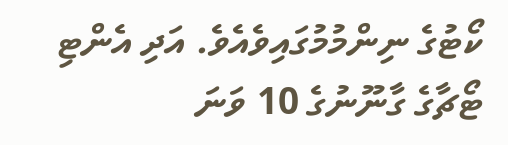ކޯޓުގެ ނިންމުމުގައިވެއެވެ. އަދި އެންޓި ޓޯޗާގެ ގާނޫނުގެ 10 ވަނަ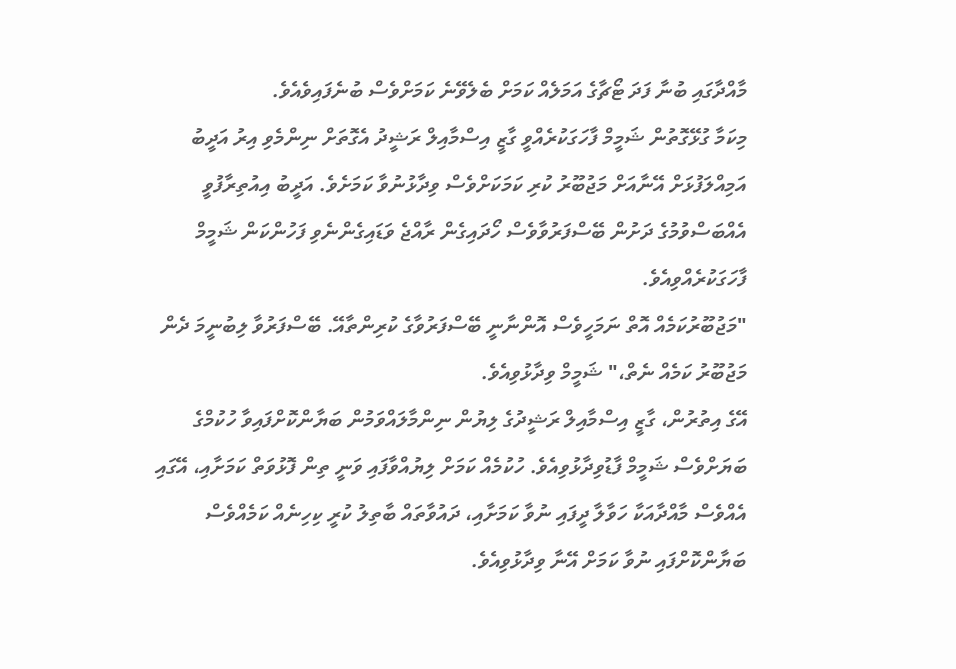މާއްދާގައި ބުނާ ފަދަ ޓޯޗާގެ އަމަލެއް ކަމަށް ބެލެވޭނެ ކަމަށްވެސް ބުނެފައިވެއެވެ.
މިކަމާ ގުޅޭގޮތުން ޝަމީމް ފާހަގަކުރެއްވީ ގާޒީ އިސްމާއިލް ރަޝީދު އެގޮތަށް ނިންމެވި އިރު އަދީބު އަމިއްލަފުޅަށް އޭނާއަށް މަޖުބޫރު ކުރި ކަމަކަށްވެސް ވިދާޅުނުވާ ކަމަށެވެ. އަދީބު އިއުތިރާފުވީ އެއްބަސްވުމުގެ ދަށުން ބޭސްފަރުވާވެސް ހޯދައިގެން ރާއްޖެ ވަޑައިގެންނެވި ފަހުންކަން ޝަމީމް ފާހަގަކުރެއްވިއެވެ.
"މަޖުބޫރުކަމެއް އޮތް ނަމަހީވެސް އޮންނާނީ ބޭސްފަރުވާގެ ކުރިންތާއޭ. ބޭސްފަރުވާ ލިބުނީމަ ދެން މަޖުބޫރު ކަމެއް ނެތް،" ޝަމީމް ވިދާޅުވިއެވެ.
އޭގެ އިތުރުން، ގާޒީ އިސްމާއިލް ރަޝީދުގެ ލިޔުން ނިންމާލައްވަމުން ބަޔާންކޮށްފައިވާ ހުކުމްގެ ބަޔަށްވެސް ޝަމީމް ފާޑުވިދާޅުވިއެވެ. ހުކުމެއް ކަމަށް ލިޔުއްވާފައި ވަނީ ތިން ފޮޅުވަތް ކަމަށާއި، އޭގައި އެއްވެސް މާއްދާއަކާ ހަވާލާ ދީފައި ނުވާ ކަމަށާއި، ދައުވާތައް ބާތިލު ކުރީ ކިހިނެއް ކަމެއްވެސް ބަޔާންކޮށްފައި ނުވާ ކަމަށް އޭނާ ވިދާޅުވިއެވެ.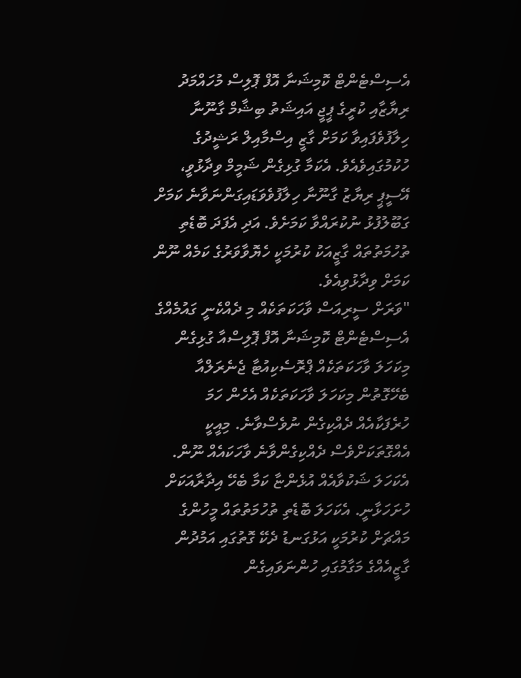އެސިސްޓެންޓް ކޮމިޝަނާ އޮފް ޕޮލިސް މުހައްމަދު ރިޔާޒާއި ކުރީގެ ޕީޖީ އައިޝަތު ބިޝާމް ގާނޫނާ ހިލާފުވެފައިވާ ކަމަށް ގާޒީ އިސްމާއިލް ރަޝީދުގެ ހުކުމުގައިވެއެވެ. އެކަމާ ގުޅިގެން ޝަމީމް ވިދާޅުވީ، އޭސީޕީ ރިޔާޒު ގާނޫނާ ހިލާފުވެވަޑައިގަންނަވާނެ ކަމަށް ގަބޫލުފުޅު ނުކުރައްވާ ކަމަށެވެ. އަދި އެފަދަ ބޮޑެތި ތުހުމަތުތައް ގާޒީއަކު ކުރުމަކީ ހެޔޮވާވަރުގެ ކަމެއް ނޫން ކަމަށް ވިދާޅުވިއެވެ.
"ވަރަށް ސީރިއަސް ވާހަކަތަކެއް މި ދެއްކެނީ ގައުމެއްގެ އެސިސްޓެންޓް ކޮމިޝަނާ އޮފް ޕޮލިސްއާ ގުޅިގެން މިކަހަލަ ވާހަކަތަކެއް ޕްރޮސެކިއުޓާ ޖެނެރަލްއާ ބެހޭގޮތުން މިކަހަލަ ވާހަކަތަކެއް އެހެން ހަމަ ހުރެފަކާއެއް ދެއްކިގެން ނުވެސްވާނެ. މިއީކީ އެއްގޮތަކަށްވެސް ދެއްކިގެންވާނެ ވާހަކައެއް ނޫން. އެކަހަލަ ޝަކުވާއެއް އުޅެންޏާ ކަމާ ބެހޭ އިދާރާއަކަށް ހުށަހަޅާނީ. އެކަހަލަ ބޮޑެތި ތުހުމަތުތައް މީހުންގެ މައްޗަށް ކުރުމަކީ އަޅުގަނޑު ދެކޭ ގޮތުގައި އަމުދުން ގާޒީއެއްގެ މަގާމުގައި ހުންނަވައިގެން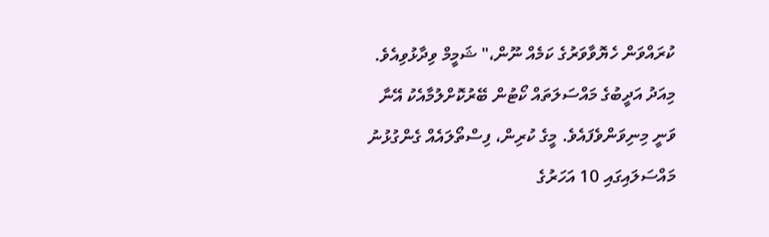ކުރައްވަން ހެޔޮވާވަރުގެ ކަމެއް ނޫން،" ޝަމީމް ވިދާޅުވިއެވެ.
މިއަދު އަދީބުގެ މައްސަލަތައް ކޯޓުން ބޭރުކޮށްލުމާއެކު އޭނާ ވަނީ މިނިވަންވެފައެވެ. މީގެ ކުރިން، ފިސްތޯލައެއް ގެންގުޅުނު މައްސަލައިގައި 10 އަހަރުގެ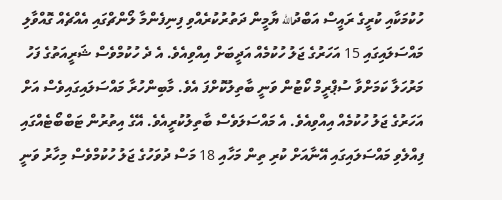ހުކުމަކާއި ކުރީގެ ރައީސް އަބްދުالله ޔާމީން ދަތުރުކުރެއްވި ފިނިފެންމާ ލޯންޗްގައި އެއްޗެއް ގޮއްވާލި މައްސަލައިގައި 15 އަހަރުގެ ޖަލު ހުކުމެއް އަދީބަށް އިއްވިއެވެ. އެ ދެ ހުކުމްވެސް ޝަރީއަތުގެ ފަހު މަރުހަލާ ކަމަށްވާ ސުޕްރީމް ކޯޓުން ވަނީ ބާތިލުކޮށްފަ އެވެ. މާބިންހުރާ މައްސަލައިގައިވެސް އަށް އަހަރުގެ ޖަލު ހުކުމެއް އިއްވިއެވެ. އެ މައްސަލަވެސް ބާތިލުކުރީއެވެ. އޭގެ އިތުރުން ޓަބްބޯޓެއްގައި ފިއްލެވި މައްސަލައިގައި އޭނާއަށް ކުރި ތިން މަހާއި 18 މަސް ދުވަހުގެ ޖަލު ހުކުމްވެސް މިހާރު ވަނީ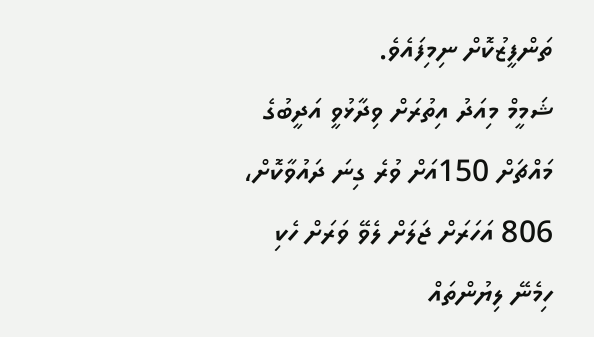ތަންފީޒުކޮށް ނިމިފައެވެ.
ޝަމީމް މިއަދު އިތުރަށް ވިދާޅުވީ އަދީބުގެ މައްޗަށް 150އަށް ވުރެ ގިނަ ދައުވާކޮށް، 806 އަހަރަށް ޖަލަށް ލެވޭ ވަރަށް ހެކި ހިމެނޭ ލިޔުންތައް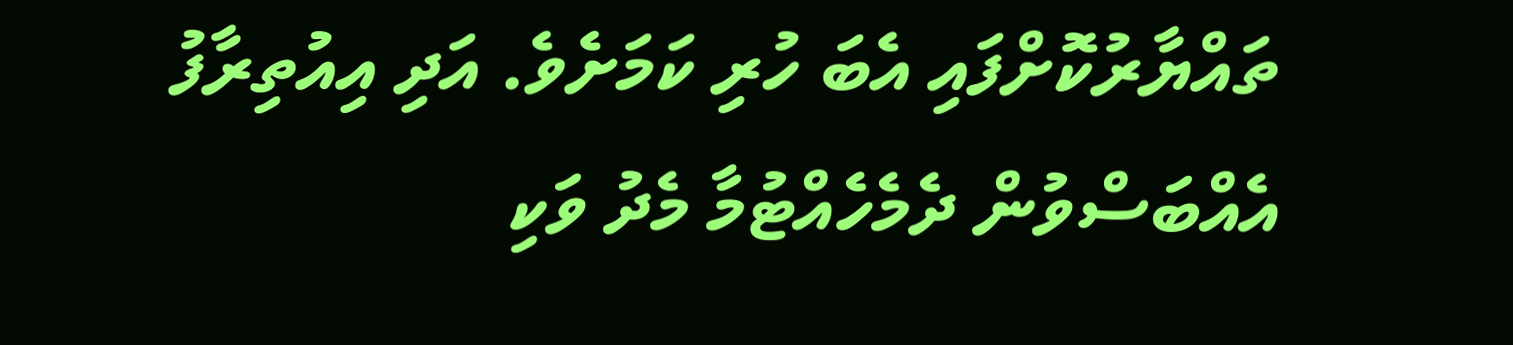ތައްޔާރުކޮށްފައި އެބަ ހުރި ކަމަށެވެ. އަދި އިއުތިރާފު އެއްބަސްވުން ދެމެހެއްޓުމާ މެދު ވަކި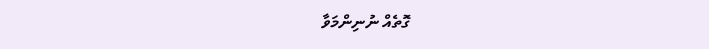ގޮތެއް ނުނިންމަވާ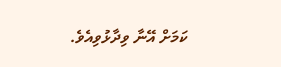ކަމަށް އޭނާ ވިދާޅުވިއެވެ.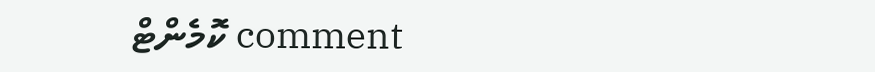comment ކޮމެންޓް